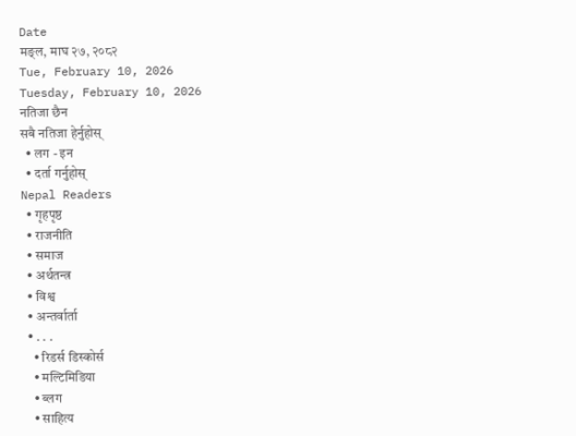Date
मङ्ल, माघ २७, २०८२
Tue, February 10, 2026
Tuesday, February 10, 2026
नतिजा छैन
सबै नतिजा हेर्नुहोस्
  • लग - इन
  • दर्ता गर्नुहोस्
Nepal Readers
  • गृहपृष्ठ
  • राजनीति
  • समाज
  • अर्थतन्त्र
  • विश्व
  • अन्तर्वार्ता
  • . . .
    • रिडर्स डिस्कोर्स
    • मल्टिमिडिया
    • ब्लग
    • साहित्य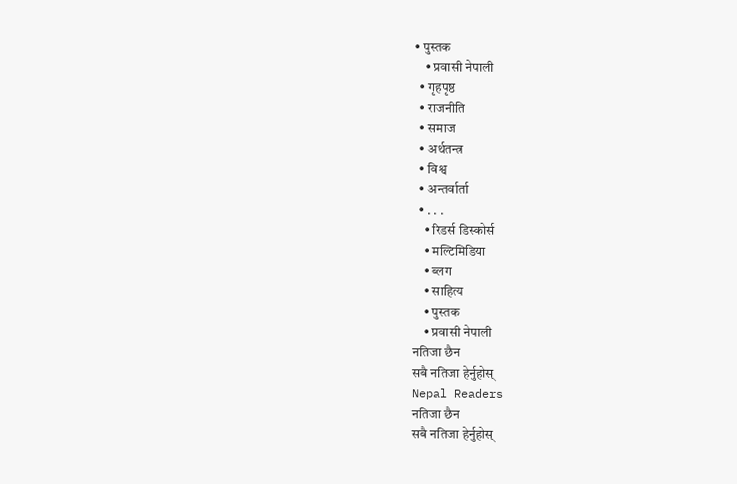• पुस्तक
    • प्रवासी नेपाली
  • गृहपृष्ठ
  • राजनीति
  • समाज
  • अर्थतन्त्र
  • विश्व
  • अन्तर्वार्ता
  • . . .
    • रिडर्स डिस्कोर्स
    • मल्टिमिडिया
    • ब्लग
    • साहित्य
    • पुस्तक
    • प्रवासी नेपाली
नतिजा छैन
सबै नतिजा हेर्नुहोस्
Nepal Readers
नतिजा छैन
सबै नतिजा हेर्नुहोस्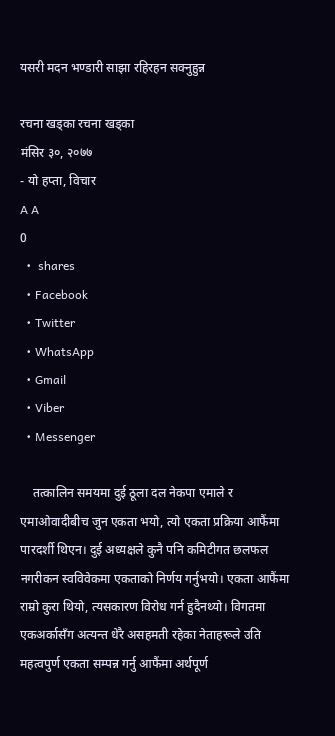यसरी मदन भण्डारी साझा रहिरहन सक्नुहुन्न

रचना खड्का रचना खड्का
मंसिर ३०, २०७७
- यो हप्ता, विचार
A A
0
  •  shares
  • Facebook
  • Twitter
  • WhatsApp
  • Gmail
  • Viber
  • Messenger

    तत्कालिन समयमा दुई ठूला दल नेकपा एमाले र एमाओवादीबीच जुन एकता भयो, त्यो एकता प्रक्रिया आफैंमा पारदर्शी थिएन। दुई अध्यक्षले कुनै पनि कमिटीगत छलफल नगरीकन स्वविवेकमा एकताको निर्णय गर्नुभयो। एकता आफैंमा राम्रो कुरा थियो, त्यसकारण विरोध गर्न हुदैनथ्यो। विगतमा एकअर्कासँग अत्यन्त धेरै असहमती रहेका नेताहरूले उति महत्वपुर्ण एकता सम्पन्न गर्नु आफैंमा अर्थपूर्ण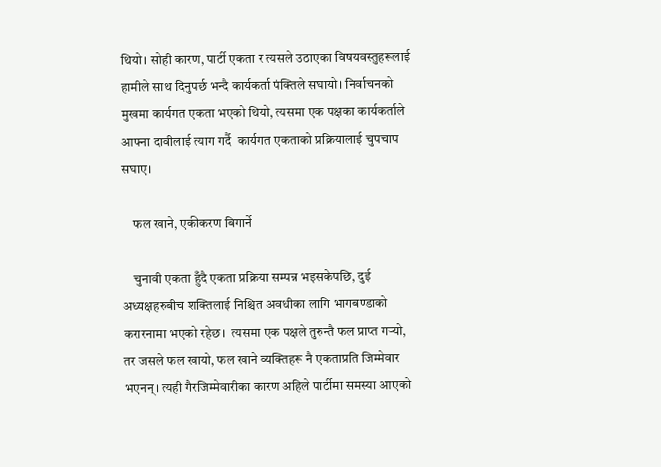थियो। सोही कारण, पार्टी एकता र त्यसले उठाएका विषयवस्तुहरूलाई हामीले साथ दिनुपर्छ भन्दै कार्यकर्ता पंक्तिले सघायो। निर्वाचनको मुखमा कार्यगत एकता भएको थियो, त्यसमा एक पक्षका कार्यकर्ताले आफ्ना दावीलाई त्याग गर्दै  कार्यगत एकताको प्रक्रियालाई चुपचाप सघाए।

    फल खाने, एकीकरण बिगार्ने

    चुनावी एकता हुँदै एकता प्रक्रिया सम्पन्न भइसकेपछि, दुई अध्यक्षहरुबीच शक्तिलाई निश्चित अवधीका लागि भागबण्डाको करारनामा भएको रहेछ।  त्यसमा एक पक्षले तुरुन्तै फल प्राप्त गर्‍यो, तर जसले फल खायो, फल खाने व्यक्तिहरू नै एकताप्रति जिम्मेवार भएनन्। त्यही गैरजिम्मेवारीका कारण अहिले पार्टीमा समस्या आएको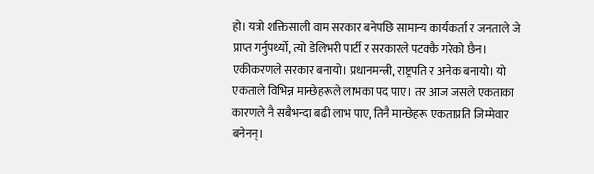हो। यत्रो शक्तिसाली वाम सरकार बनेपछि सामान्य कार्यकर्ता र जनताले जे प्राप्त गर्नुपर्थ्यो, त्यो डेलिभरी पार्टी र सरकारले पटक्कै गरेको छैन। एकीकरणले सरकार बनायो। प्रधानमन्त्री, राष्ट्रपति र अनेक बनायो। यो एकताले विभिन्न मान्छेहरूले लाभका पद पाए। तर आज जसले एकताका कारणले नै सबैभन्दा बढी लाभ पाए, तिनै मान्छेहरू एकताप्रति जिम्मेवार बनेनन्।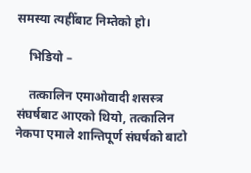समस्या त्यहीँबाट निम्तेको हो।

    भिडियो –

    तत्कालिन एमाओवादी शसस्त्र संघर्षबाट आएको थियो, तत्कालिन नेकपा एमाले शान्तिपूर्ण संघर्षको बाटो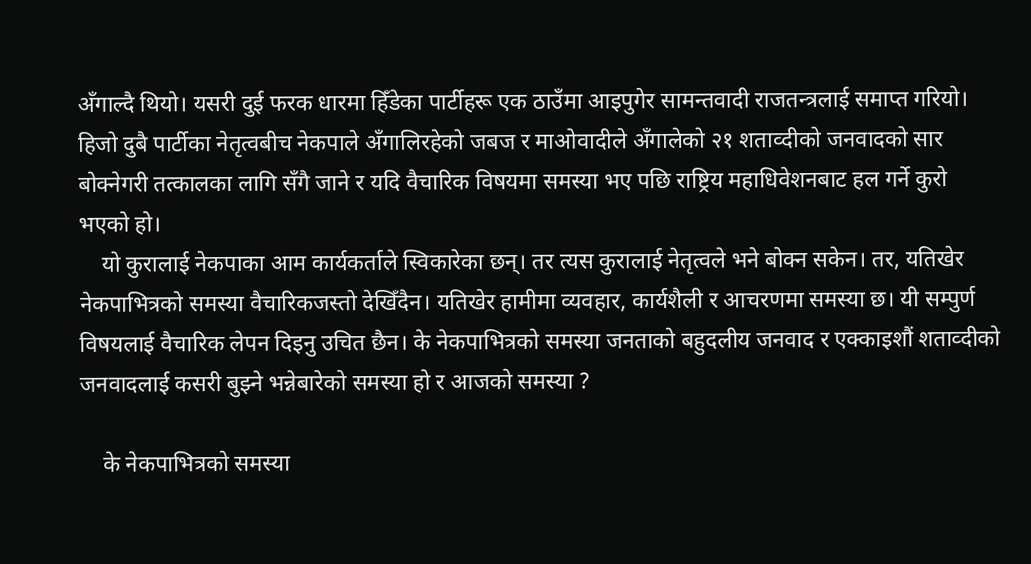अँगाल्दै थियो। यसरी दुई फरक धारमा हिँडेका पार्टीहरू एक ठाउँमा आइपुगेर सामन्तवादी राजतन्त्रलाई समाप्त गरियो। हिजो दुबै पार्टीका नेतृत्वबीच नेकपाले अँगालिरहेको जबज र माओवादीले अँगालेको २१ शताव्दीको जनवादको सार बोक्नेगरी तत्कालका लागि सँगै जाने र यदि वैचारिक विषयमा समस्या भए पछि राष्ट्रिय महाधिवेशनबाट हल गर्ने कुरो भएको हो।
    यो कुरालाई नेकपाका आम कार्यकर्ताले स्विकारेका छन्। तर त्यस कुरालाई नेतृत्वले भने बोक्न सकेन। तर, यतिखेर नेकपाभित्रको समस्या वैचारिकजस्तो देखिँदैन। यतिखेर हामीमा व्यवहार, कार्यशैली र आचरणमा समस्या छ। यी सम्पुर्ण विषयलाई वैचारिक लेपन दिइनु उचित छैन। के नेकपाभित्रको समस्या जनताको बहुदलीय जनवाद र एक्काइशौं शताव्दीको जनवादलाई कसरी बुझ्ने भन्नेबारेको समस्या हो र आजको समस्या ?

    के नेकपाभित्रको समस्या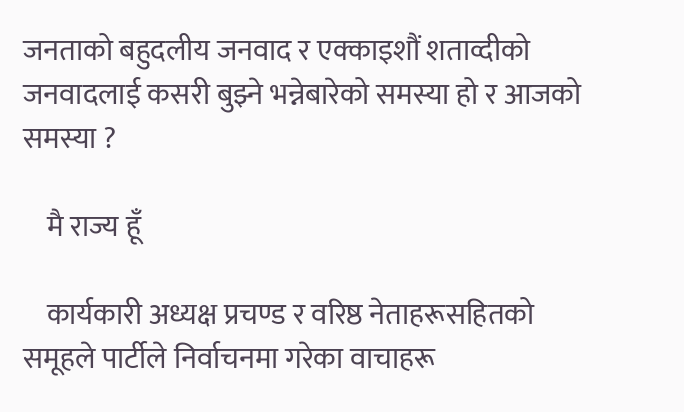जनताको बहुदलीय जनवाद र एक्काइशौं शताव्दीको जनवादलाई कसरी बुझ्ने भन्नेबारेको समस्या हो र आजको समस्या ?

    मै राज्य हूँ

    कार्यकारी अध्यक्ष प्रचण्ड र वरिष्ठ नेताहरूसहितको समूहले पार्टीले निर्वाचनमा गरेका वाचाहरू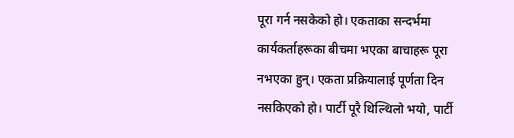पूरा गर्न नसकेको हो। एकताका सन्दर्भमा कार्यकर्ताहरूका बीचमा भएका बाचाहरू पूरा नभएका हुन्। एकता प्रक्रियालाई पूर्णता दिन नसकिएको हो। पार्टी पूरै थिल्थिलो भयो, पार्टी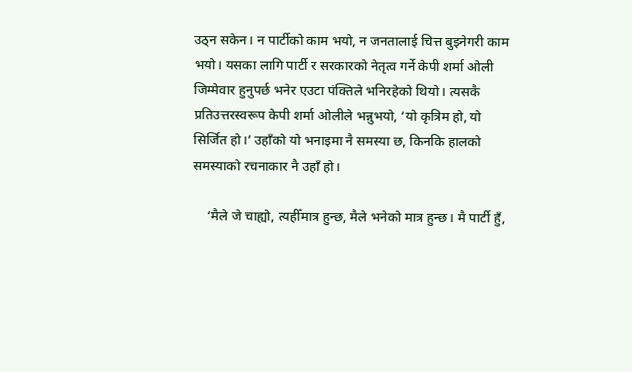उठ्न सकेन। न पार्टीको काम भयो, न जनतालाई चित्त बुझ्नेगरी काम भयो। यसका लागि पार्टी र सरकारको नेतृत्व गर्ने केपी शर्मा ओली जिम्मेवार हुनुपर्छ भनेर एउटा पंक्तिले भनिरहेको थियो। त्यसकै प्रतिउत्तरस्वरूप केपी शर्मा ओलीले भन्नुभयो, ‘यो कृत्रिम हो, यो सिर्जित हो।’ उहाँको यो भनाइमा नै समस्या छ, किनकि हालको समस्याको रचनाकार नै उहाँ हो।

    ‘मैले जे चाह्यो, त्यहीँमात्र हुन्छ, मैले भनेको मात्र हुन्छ। मै पार्टी हुँ,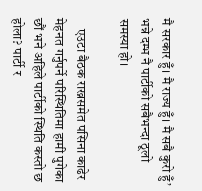मै सरकार हुँ। मै राज्य हुँ। मै सबै कुरो हुँ’ भन्ने दम्भ नै पार्टीको सबैभन्दा ठूलो समस्या हो।

    एउटा बैठक राख्नसमेत पसिना काढेर मेहनत गर्नुपर्ने परिस्थितिमा हामी पुगेका छौं भने अहिले पार्टीको स्थिति कस्तो छ होला? पार्टी र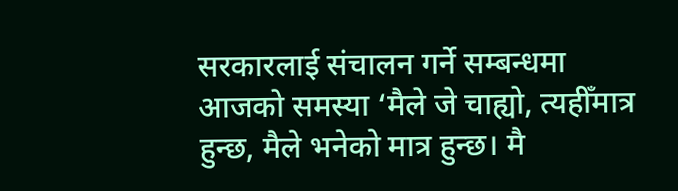सरकारलाई संचालन गर्ने सम्बन्धमा आजको समस्या ‘मैले जे चाह्यो, त्यहीँमात्र हुन्छ, मैले भनेको मात्र हुन्छ। मै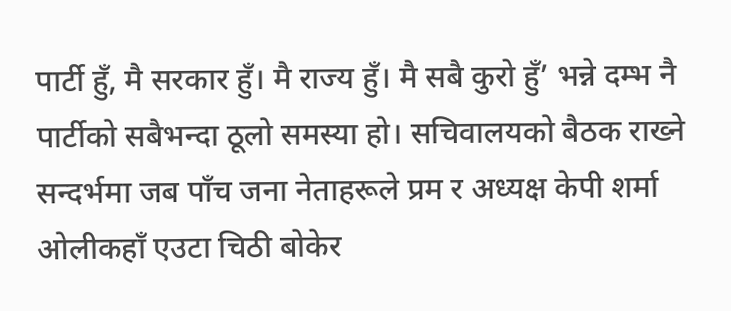पार्टी हुँ, मै सरकार हुँ। मै राज्य हुँ। मै सबै कुरो हुँ’ भन्ने दम्भ नै पार्टीको सबैभन्दा ठूलो समस्या हो। सचिवालयको बैठक राख्ने सन्दर्भमा जब पाँच जना नेताहरूले प्रम र अध्यक्ष केपी शर्मा ओलीकहाँ एउटा चिठी बोकेर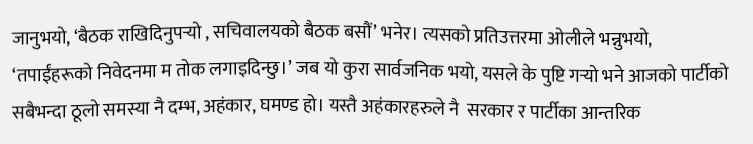जानुभयो, ‘बैठक राखिदिनुपर्‍यो , सचिवालयको बैठक बसौं’ भनेर। त्यसको प्रतिउत्तरमा ओलीले भन्नुभयो, ‘तपाईंहरूको निवेदनमा म तोक लगाइदिन्छु।’ जब यो कुरा सार्वजनिक भयो, यसले के पुष्टि गर्‍यो भने आजको पार्टीको सबैभन्दा ठूलो समस्या नै दम्भ, अहंकार, घमण्ड हो। यस्तै अहंकारहरुले नै  सरकार र पार्टीका आन्तरिक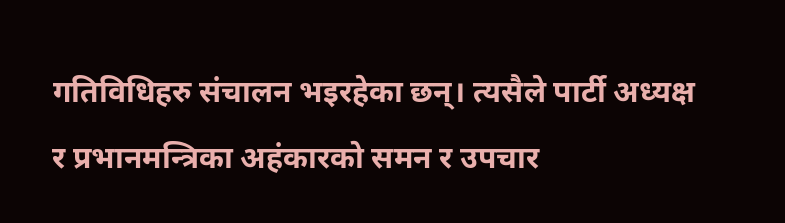गतिविधिहरु संचालन भइरहेका छन्। त्यसैले पार्टी अध्यक्ष र प्रभानमन्त्रिका अहंकारको समन र उपचार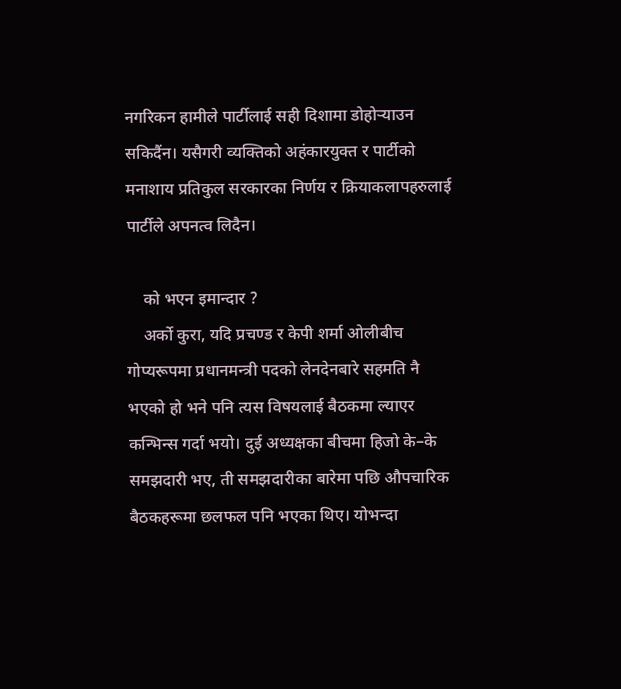नगरिकन हामीले पार्टीलाई सही दिशामा डोहोर्‍याउन सकिदैंन। यसैगरी व्यक्तिको अहंकारयुक्त र पार्टीको मनाशाय प्रतिकुल सरकारका निर्णय र क्रियाकलापहरुलाई पार्टीले अपनत्व लिदैन।

    को भएन इमान्दार ?
    अर्को कुरा, यदि प्रचण्ड र केपी शर्मा ओलीबीच गोप्यरूपमा प्रधानमन्त्री पदको लेनदेनबारे सहमति नै भएको हो भने पनि त्यस विषयलाई बैठकमा ल्याएर कन्भिन्स गर्दा भयो। दुई अध्यक्षका बीचमा हिजो के–के समझदारी भए, ती समझदारीका बारेमा पछि औपचारिक बैठकहरूमा छलफल पनि भएका थिए। योभन्दा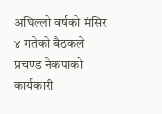अघिल्लो वर्षको मंसिर ४ गतेको बैठकले प्रचण्ड नेकपाको कार्यकारी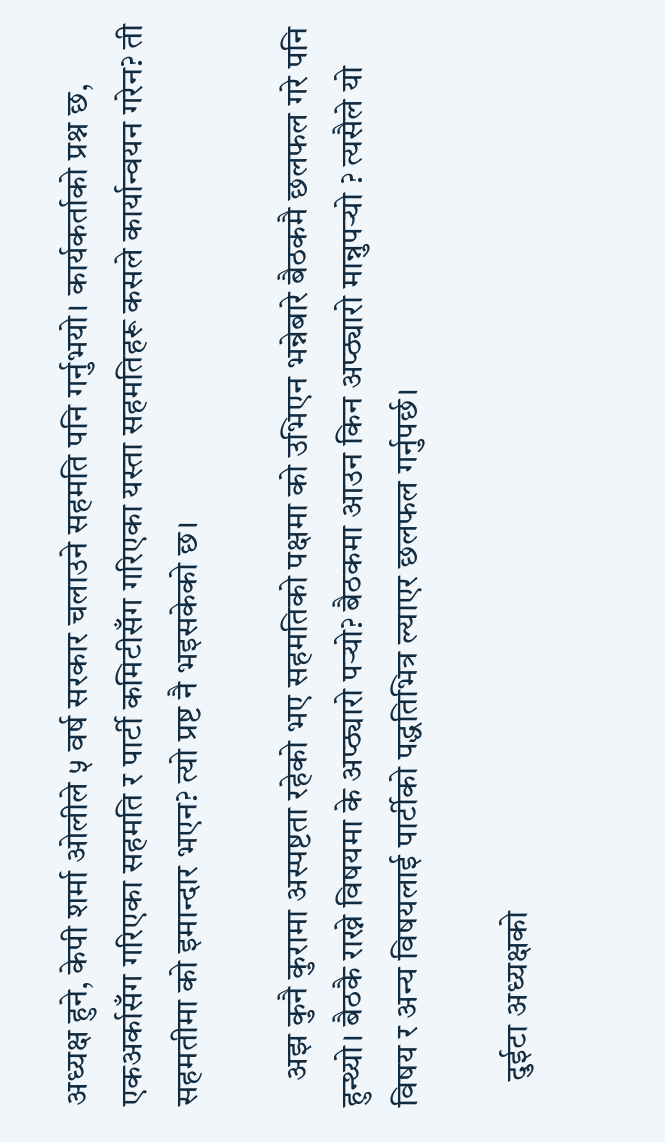अध्यक्ष हुने, केपी शर्मा ओलीले ५ वर्ष सरकार चलाउने सहमति पनि गर्नुभयो। कार्यकर्ताको प्रश्न छ, एकअर्कासँग गरिएका सहमति र पार्टी कमिटीसँग गरिएका यस्ता सहमतिहरू कसले कार्यान्वयन गरेन? ती सहमतीमा को इमान्दार भएन? त्यो प्रष्ट नै भइसकेको छ।

    अझ कुनै कुरामा अस्पष्टता रहेको भए सहमतिको पक्षमा को उभिएन भन्नेबारे बैठकमै छलफल गरे पनि हुन्थ्यो। बैठकै राख्ने विषयमा के अप्ठ्यारो पर्‍यो? बैठकमा आउन किन अप्ठ्यारो मान्नुपर्‍यो ? त्यसैले यो विषय र अन्य विषयलाई पार्टीको पद्धतिभित्र ल्याएर छलफल गर्नुपर्छ।

    दुईटा अध्यक्षको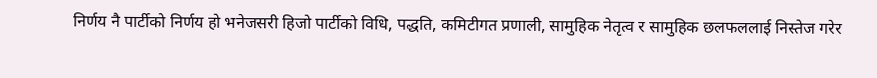निर्णय नै पार्टीको निर्णय हो भनेजसरी हिजो पार्टीको विधि, पद्धति, कमिटीगत प्रणाली, सामुहिक नेतृत्व र सामुहिक छलफललाई निस्तेज गरेर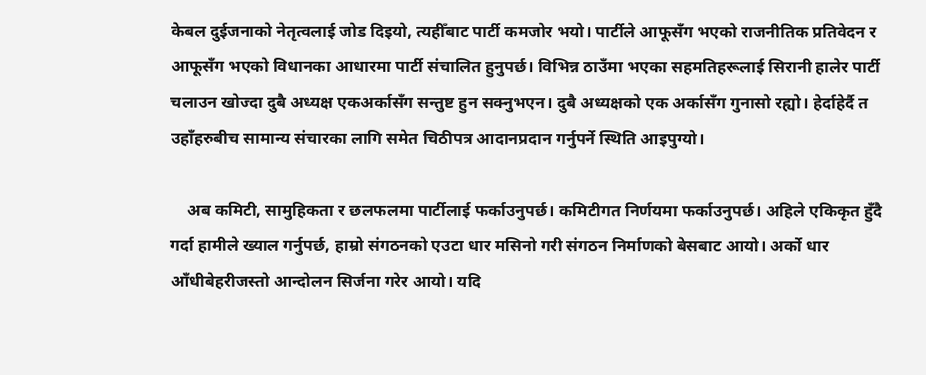केबल दुईजनाको नेतृत्वलाई जोड दिइयो, त्यहीँबाट पार्टी कमजोर भयो। पार्टीले आफूसँग भएको राजनीतिक प्रतिवेदन र आफूसँग भएको विधानका आधारमा पार्टी संचालित हुनुपर्छ। विभिन्न ठाउँमा भएका सहमतिहरूलाई सिरानी हालेर पार्टी चलाउन खोज्दा दुबै अध्यक्ष एकअर्कासँग सन्तुष्ट हुन सक्नुभएन। दुबै अध्यक्षको एक अर्कासँग गुनासो रह्यो। हेर्दाहेर्दै त उहाँहरुबीच सामान्य संचारका लागि समेत चिठीपत्र आदानप्रदान गर्नुपर्ने स्थिति आइपुग्यो।

    अब कमिटी, सामुहिकता र छलफलमा पार्टीलाई फर्काउनुपर्छ। कमिटीगत निर्णयमा फर्काउनुपर्छ। अहिले एकिकृत हुँदै गर्दा हामीले ख्याल गर्नुपर्छ, हाम्रो संगठनको एउटा धार मसिनो गरी संगठन निर्माणको बेसबाट आयो। अर्को धार आँधीबेहरीजस्तो आन्दोलन सिर्जना गरेर आयो। यदि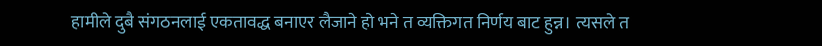हामीले दुबै संगठनलाई एकतावद्ध बनाएर लैजाने हो भने त व्यक्तिगत निर्णय बाट हुन्न। त्यसले त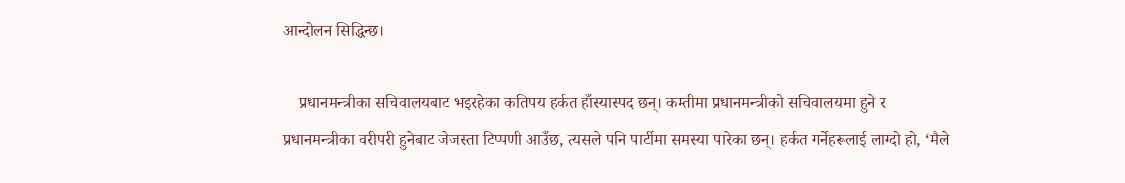आन्दोलन सिद्धिन्छ।

    प्रधानमन्त्रीका सचिवालयबाट भइरहेका कतिपय हर्कत हाँस्यास्पद छन्। कम्तीमा प्रधानमन्त्रीको सचिवालयमा हुने र प्रधानमन्त्रीका वरीपरी हुनेबाट जेजस्ता टिप्पणी आउँछ, त्यसले पनि पार्टीमा समस्या पारेका छन्। हर्कत गर्नेहरूलाई लाग्दो हो, ‘मैले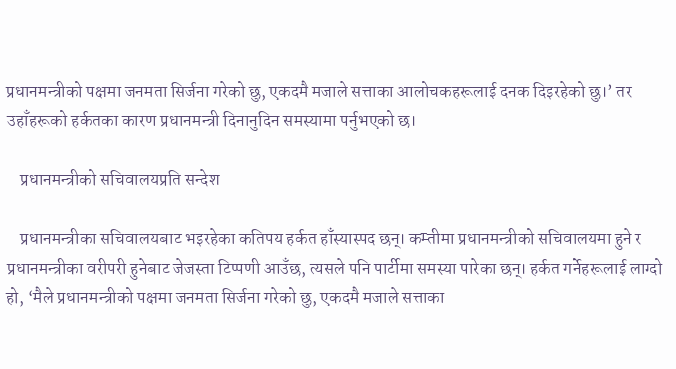प्रधानमन्त्रीको पक्षमा जनमता सिर्जना गरेको छु, एकदमै मजाले सत्ताका आलोचकहरूलाई दनक दिइरहेको छु।’ तर उहाँहरूको हर्कतका कारण प्रधानमन्त्री दिनानुदिन समस्यामा पर्नुभएको छ।

    प्रधानमन्त्रीको सचिवालयप्रति सन्देश

    प्रधानमन्त्रीका सचिवालयबाट भइरहेका कतिपय हर्कत हाँस्यास्पद छन्। कम्तीमा प्रधानमन्त्रीको सचिवालयमा हुने र प्रधानमन्त्रीका वरीपरी हुनेबाट जेजस्ता टिप्पणी आउँछ, त्यसले पनि पार्टीमा समस्या पारेका छन्। हर्कत गर्नेहरूलाई लाग्दो हो, ‘मैले प्रधानमन्त्रीको पक्षमा जनमता सिर्जना गरेको छु, एकदमै मजाले सत्ताका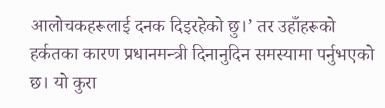आलोचकहरूलाई दनक दिइरहेको छु।’ तर उहाँहरूको हर्कतका कारण प्रधानमन्त्री दिनानुदिन समस्यामा पर्नुभएको छ। यो कुरा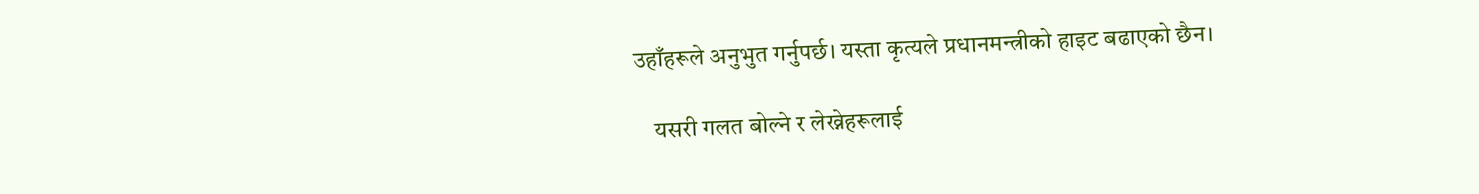उहाँहरूले अनुभुत गर्नुपर्छ। यस्ता कृत्यले प्रधानमन्त्रीको हाइट बढाएको छैन।

    यसरी गलत बोल्ने र लेख्नेहरूलाई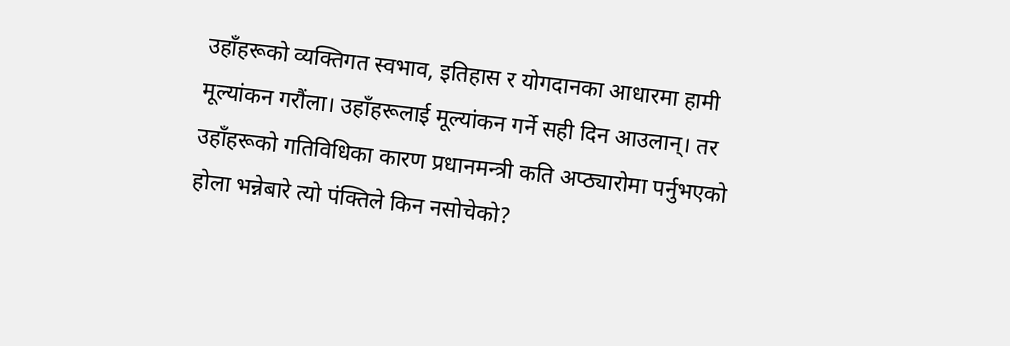उहाँहरूको व्यक्तिगत स्वभाव, इतिहास र योगदानका आधारमा हामी मूल्यांकन गरौंला। उहाँहरूलाई मूल्यांकन गर्ने सही दिन आउलान्। तर उहाँहरूको गतिविधिका कारण प्रधानमन्त्री कति अप्ठ्यारोमा पर्नुभएको होला भन्नेबारे त्यो पंक्तिले किन नसोचेको?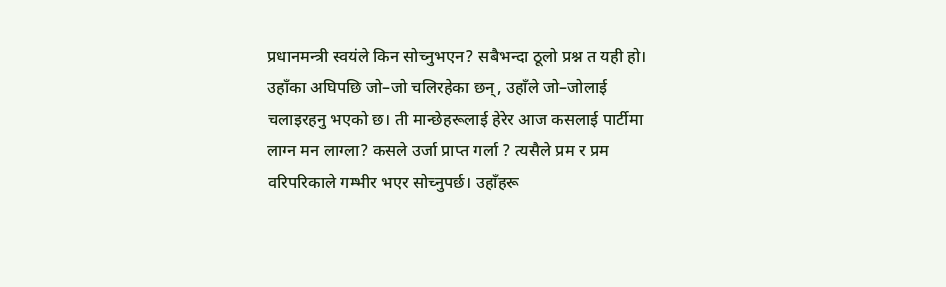प्रधानमन्त्री स्वयंले किन सोच्नुभएन? सबैभन्दा ठूलो प्रश्न त यही हो। उहाँका अघिपछि जो–जो चलिरहेका छन्, उहाँले जो–जोलाई चलाइरहनु भएको छ। ती मान्छेहरूलाई हेरेर आज कसलाई पार्टीमा लाग्न मन लाग्ला? कसले उर्जा प्राप्त गर्ला ? त्यसैले प्रम र प्रम वरिपरिकाले गम्भीर भएर सोच्नुपर्छ। उहाँहरू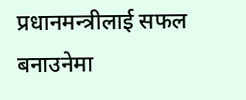प्रधानमन्त्रीलाई सफल बनाउनेमा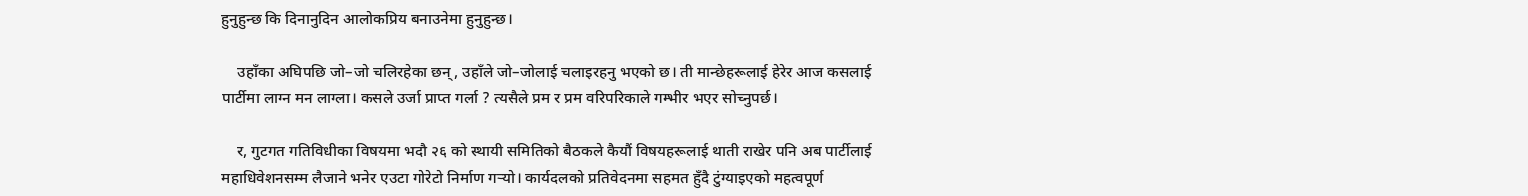हुनुहुन्छ कि दिनानुदिन आलोकप्रिय बनाउनेमा हुनुहुन्छ।

    उहाँका अघिपछि जो–जो चलिरहेका छन्, उहाँले जो–जोलाई चलाइरहनु भएको छ। ती मान्छेहरूलाई हेरेर आज कसलाई पार्टीमा लाग्न मन लाग्ला। कसले उर्जा प्राप्त गर्ला ? त्यसैले प्रम र प्रम वरिपरिकाले गम्भीर भएर सोच्नुपर्छ।

    र, गुटगत गतिविधीका विषयमा भदौ २६ को स्थायी समितिको बैठकले कैयौं विषयहरूलाई थाती राखेर पनि अब पार्टीलाई महाधिवेशनसम्म लैजाने भनेर एउटा गोरेटो निर्माण गर्‍यो। कार्यदलको प्रतिवेदनमा सहमत हुँदै टुंग्याइएको महत्वपूर्ण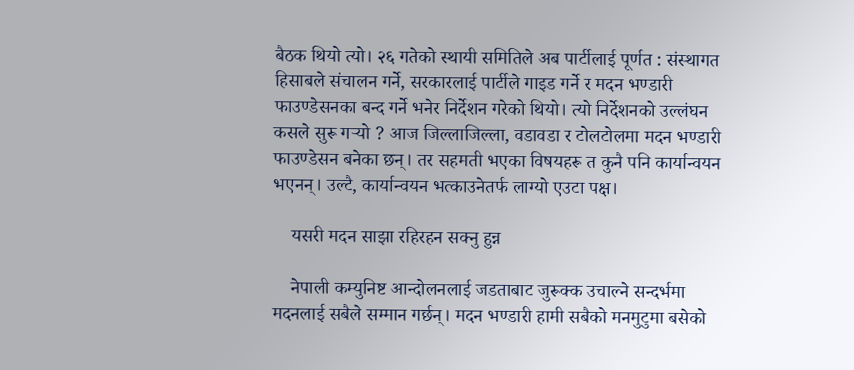बैठक थियो त्यो। २६ गतेको स्थायी समितिले अब पार्टीलाई पूर्णत : संस्थागत हिसाबले संचालन गर्ने, सरकारलाई पार्टीले गाइड गर्ने र मदन भण्डारी फाउण्डेसनका बन्द गर्ने भनेर निर्देशन गरेको थियो। त्यो निर्देशनको उल्लंघन कसले सुरू गर्‍यो ? आज जिल्लाजिल्ला, वडावडा र टोलटोलमा मदन भण्डारी फाउण्डेसन बनेका छन्। तर सहमती भएका विषयहरू त कुनै पनि कार्यान्वयन भएनन्। उल्टै, कार्यान्वयन भत्काउनेतर्फ लाग्यो एउटा पक्ष।

    यसरी मदन साझा रहिरहन सक्नु हुन्न

    नेपाली कम्युनिष्ट आन्दोलनलाई जडताबाट जुरूक्क उचाल्ने सन्दर्भमा मदनलाई सबैले सम्मान गर्छन्। मदन भण्डारी हामी सबैको मनमुटुमा बसेको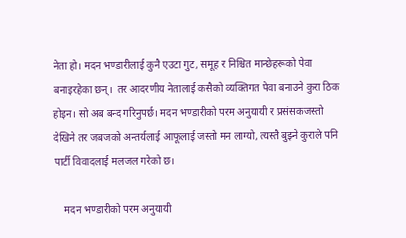नेता हो। मदन भण्डारीलाई कुनै एउटा गुट, समूह र निश्चित मान्छेहरूको पेवा बनाइरहेका छन्।  तर आदरणीय नेतालाई कसैको व्यक्तिगत पेवा बनाउने कुरा ठिक होइन। सो अब बन्द गरिनुपर्छ। मदन भण्डारीको परम अनुयायी र प्रसंसकजस्तो देखिने तर जबजको अन्तर्यलाई आफूलाई जस्तो मन लाग्यो, त्यस्तै बुझ्ने कुराले पनि पार्टी विवादलाई मलजल गरेको छ।

    मदन भण्डारीको परम अनुयायी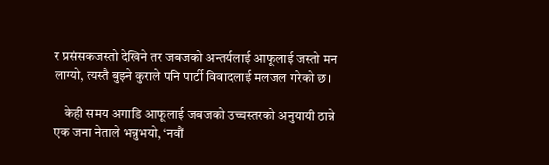र प्रसंसकजस्तो देखिने तर जबजको अन्तर्यलाई आफूलाई जस्तो मन लाग्यो, त्यस्तै बुझ्ने कुराले पनि पार्टी विवादलाई मलजल गरेको छ।

    केही समय अगाडि आफूलाई जबजको उच्चस्तरको अनुयायी ठान्ने एक जना नेताले भन्नुभयो, ‘नवौं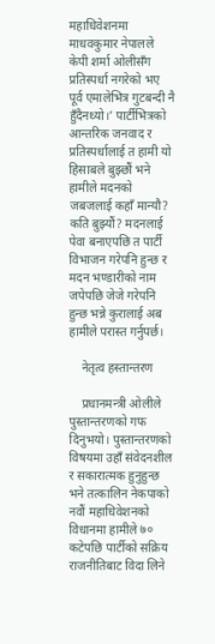महाधिवेशनमा माधवकुमार नेपालले केपी शर्मा ओलीसँग प्रतिस्पर्धा नगरेको भए पूर्व एमालेभित्र गुटबन्दी नै हुँदैनथ्यो।’ पार्टीभित्रको आन्तरिक जनवाद र प्रतिस्पर्धालाई त हामी यो हिसाबले बुझ्छौं भने हामीले मदनको जबजलाई कहाँ मान्यौ? कति बुझ्यौं? मदनलाई पेवा बनाएपछि त पार्टी विभाजन गरेपनि हुन्छ र मदन भण्डारीको नाम जपेपछि जेजे गरेपनि हुन्छ भन्ने कुरालाई अब हामीले परास्त गर्नुपर्छ।

    नेतृत्व हस्तान्तरण

    प्रधानमन्त्री ओलीले पुस्तान्तरणको गफ दिनुभयो। पुस्तान्तरणको विषयमा उहाँ संवेदनशील र सकारात्मक हुनुहुन्छ भने तत्कालिन नेकपाको नवौं महाधिवेशनको विधानमा हामीले ७० कटेपछि पार्टीको सक्रिय राजनीतिबाट विदा लिने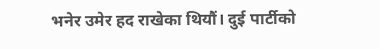भनेर उमेर हद राखेका थियौं। दुई पार्टीको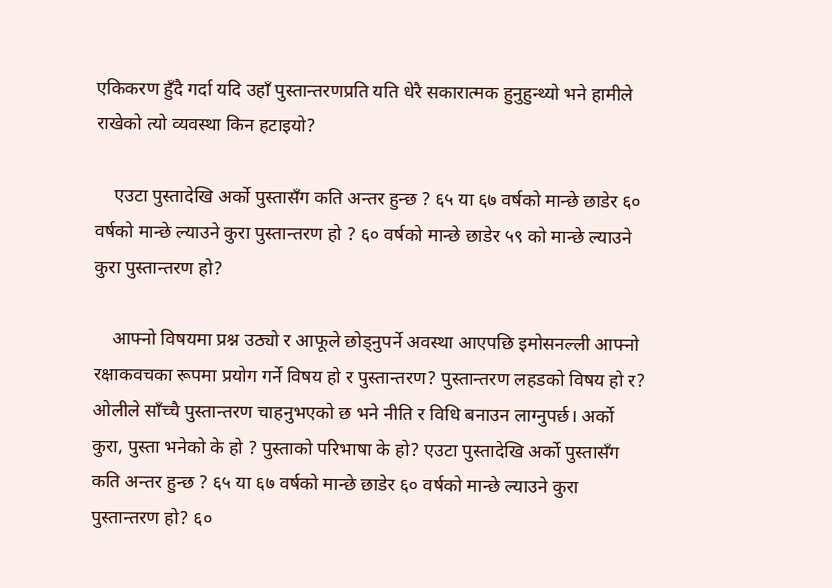एकिकरण हुँदै गर्दा यदि उहाँ पुस्तान्तरणप्रति यति धेरै सकारात्मक हुनुहुन्थ्यो भने हामीले राखेको त्यो व्यवस्था किन हटाइयो?

    एउटा पुस्तादेखि अर्को पुस्तासँग कति अन्तर हुन्छ ? ६५ या ६७ वर्षको मान्छे छाडेर ६० वर्षको मान्छे ल्याउने कुरा पुस्तान्तरण हो ? ६० वर्षको मान्छे छाडेर ५९ को मान्छे ल्याउने कुरा पुस्तान्तरण हो?

    आफ्नो विषयमा प्रश्न उठ्यो र आफूले छोड्नुपर्ने अवस्था आएपछि इमोसनल्ली आफ्नो रक्षाकवचका रूपमा प्रयोग गर्ने विषय हो र पुस्तान्तरण? पुस्तान्तरण लहडको विषय हो र? ओलीले साँच्चै पुस्तान्तरण चाहनुभएको छ भने नीति र विधि बनाउन लाग्नुपर्छ। अर्को कुरा, पुस्ता भनेको के हो ? पुस्ताको परिभाषा के हो? एउटा पुस्तादेखि अर्को पुस्तासँग कति अन्तर हुन्छ ? ६५ या ६७ वर्षको मान्छे छाडेर ६० वर्षको मान्छे ल्याउने कुरा पुस्तान्तरण हो? ६०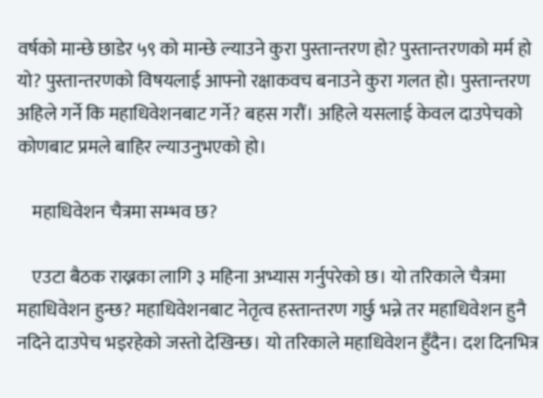वर्षको मान्छे छाडेर ५९ को मान्छे ल्याउने कुरा पुस्तान्तरण हो? पुस्तान्तरणको मर्म हो यो? पुस्तान्तरणको विषयलाई आफ्नो रक्षाकवच बनाउने कुरा गलत हो। पुस्तान्तरण अहिले गर्ने कि महाधिवेशनबाट गर्ने? बहस गरौं। अहिले यसलाई केवल दाउपेचको कोणबाट प्रमले बाहिर ल्याउनुभएको हो।

    महाधिवेशन चैत्रमा सम्भव छ?

    एउटा बैठक राख्नका लागि ३ महिना अभ्यास गर्नुपरेको छ। यो तरिकाले चैत्रमा महाधिवेशन हुन्छ? महाधिवेशनबाट नेतृत्व हस्तान्तरण गर्छु भन्ने तर महाधिवेशन हुनै नदिने दाउपेच भइरहेको जस्तो देखिन्छ। यो तरिकाले महाधिवेशन हुँदैन। दश दिनभित्र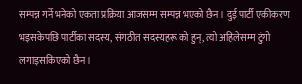सम्पन्न गर्ने भनेको एकता प्रक्रिया आजसम्म सम्पन्न भएको छैन। दुई पार्टी एकीकरण भइसकेपछि पार्टीका सदस्य, संगठीत सदस्यहरू को हुन्, त्यो अहिलेसम्म टुंगो लगाइसकिएको छैन।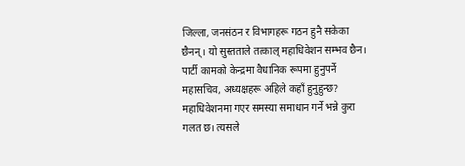जिल्ला, जनसंठन र विभागहरू गठन हुनै सकेका छैनन्। यो सुस्तताले तत्काल् महाधिवेशन सम्भव छैन। पार्टी कामको केन्द्रमा वैधानिक रूपमा हुनुपर्ने महासचिव, अध्यक्षहरू अहिले कहाँ हुनुहुन्छ? महाधिवेशनमा गएर समस्या समाधान गर्ने भन्ने कुरा गलत छ। त्यसले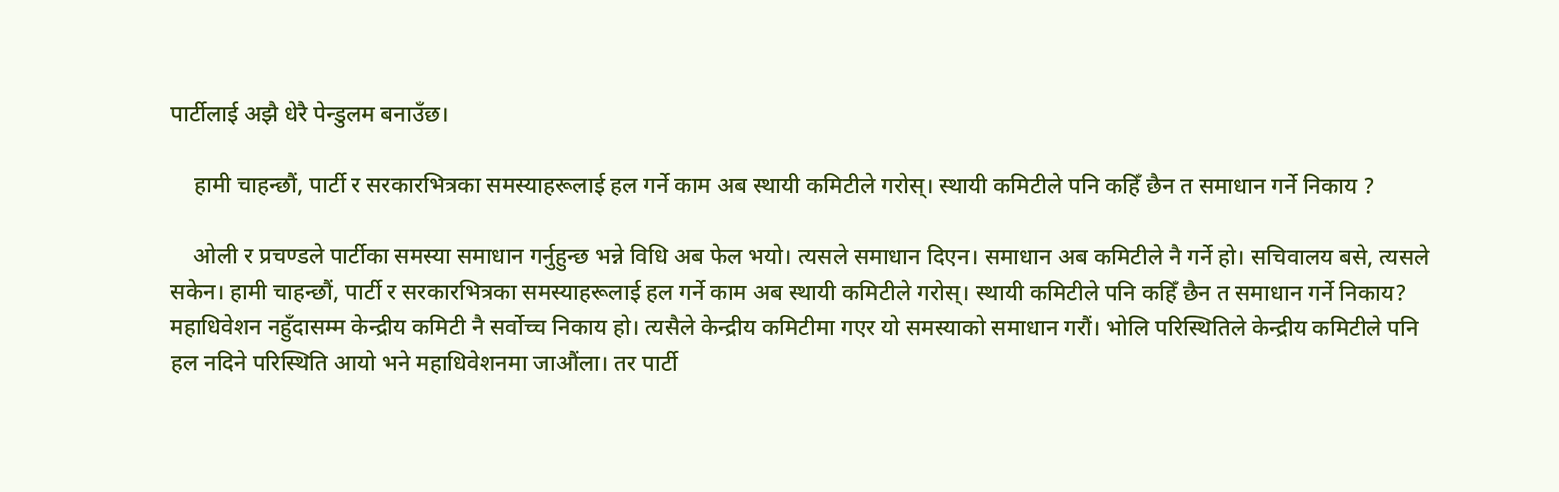पार्टीलाई अझै धेरै पेन्डुलम बनाउँछ।

    हामी चाहन्छौं, पार्टी र सरकारभित्रका समस्याहरूलाई हल गर्ने काम अब स्थायी कमिटीले गरोस्। स्थायी कमिटीले पनि कहिँ छैन त समाधान गर्ने निकाय ?

    ओली र प्रचण्डले पार्टीका समस्या समाधान गर्नुहुन्छ भन्ने विधि अब फेल भयो। त्यसले समाधान दिएन। समाधान अब कमिटीले नै गर्ने हो। सचिवालय बसे, त्यसले सकेन। हामी चाहन्छौं, पार्टी र सरकारभित्रका समस्याहरूलाई हल गर्ने काम अब स्थायी कमिटीले गरोस्। स्थायी कमिटीले पनि कहिँ छैन त समाधान गर्ने निकाय? महाधिवेशन नहुँदासम्म केन्द्रीय कमिटी नै सर्वोच्च निकाय हो। त्यसैले केन्द्रीय कमिटीमा गएर यो समस्याको समाधान गरौं। भोलि परिस्थितिले केन्द्रीय कमिटीले पनि हल नदिने परिस्थिति आयो भने महाधिवेशनमा जाऔंला। तर पार्टी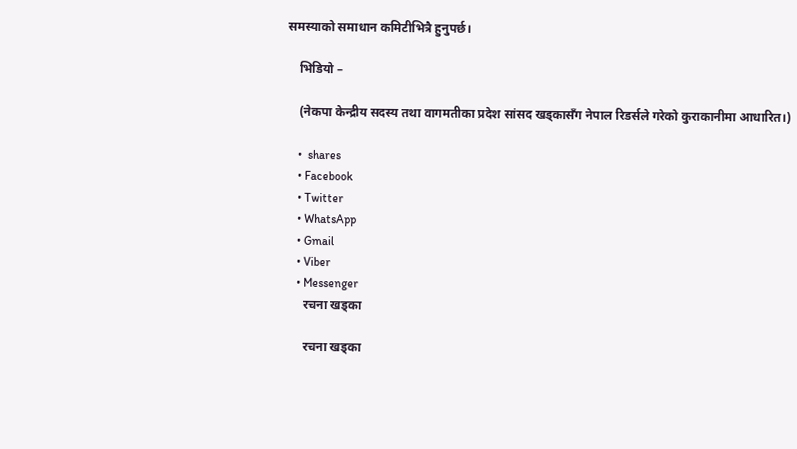समस्याको समाधान कमिटीभित्रै हुनुपर्छ।

    भिडियो –

    (नेकपा केन्द्रीय सदस्य तथा वागमतीका प्रदेश सांसद खड्कासँग नेपाल रिडर्सले गरेको कुराकानीमा आधारित।)

    •  shares
    • Facebook
    • Twitter
    • WhatsApp
    • Gmail
    • Viber
    • Messenger
      रचना खड्का

      रचना खड्का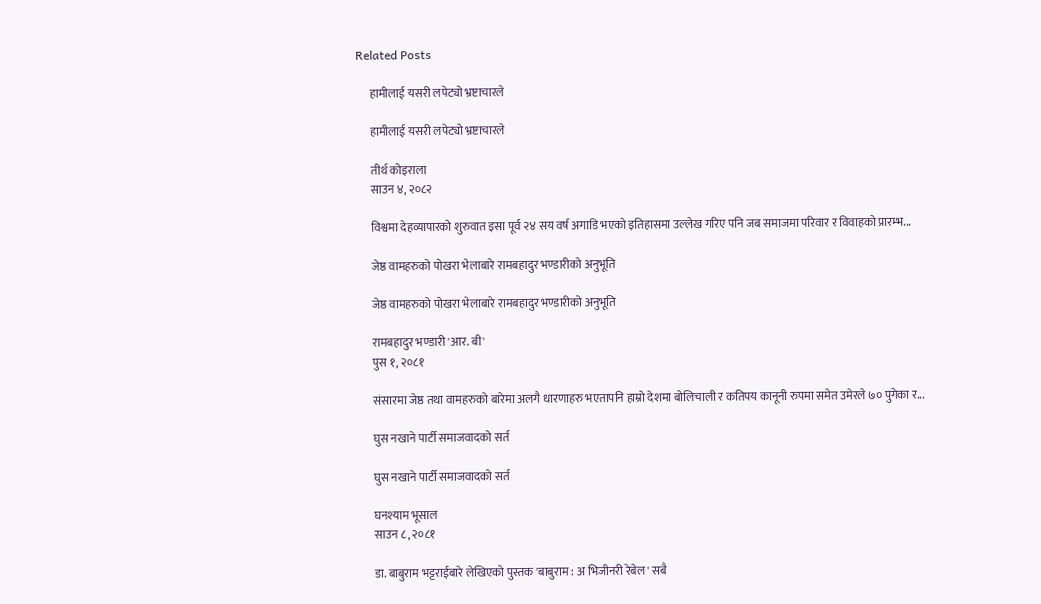Related Posts

      हामीलाई यसरी लपेट्यो भ्रष्टाचारले

      हामीलाई यसरी लपेट्यो भ्रष्टाचारले

      तीर्थ कोइराला
      साउन ४, २०८२

      विश्वमा देहव्यापारको शुरुवात इसा पूर्व २४ सय वर्ष अगाडि भएको इतिहासमा उल्लेख गरिए पनि जब समाजमा परिवार र विवाहको प्रारम्भ...

      जेष्ठ वामहरुको पोखरा भेलाबारे रामबहादुर भण्डारीको अनुभूति

      जेष्ठ वामहरुको पोखरा भेलाबारे रामबहादुर भण्डारीको अनुभूति

      रामबहादुर भण्डारी 'आर. बी'
      पुस १, २०८१

      संसारमा जेष्ठ तथा वामहरुको बारेमा अलगै धारणाहरु भएतापनि हाम्रो देशमा बोलिचाली र कतिपय कानूनी रुपमा समेत उमेरले ७० पुगेका र...

      घुस नखाने पार्टी समाजवादको सर्त

      घुस नखाने पार्टी समाजवादको सर्त

      घनश्याम भूसाल
      साउन ८, २०८१

      डा. बाबुराम भट्टराईबारे लेखिएको पुस्तक 'बाबुराम : अ भिजीनरी रेबेल' सबै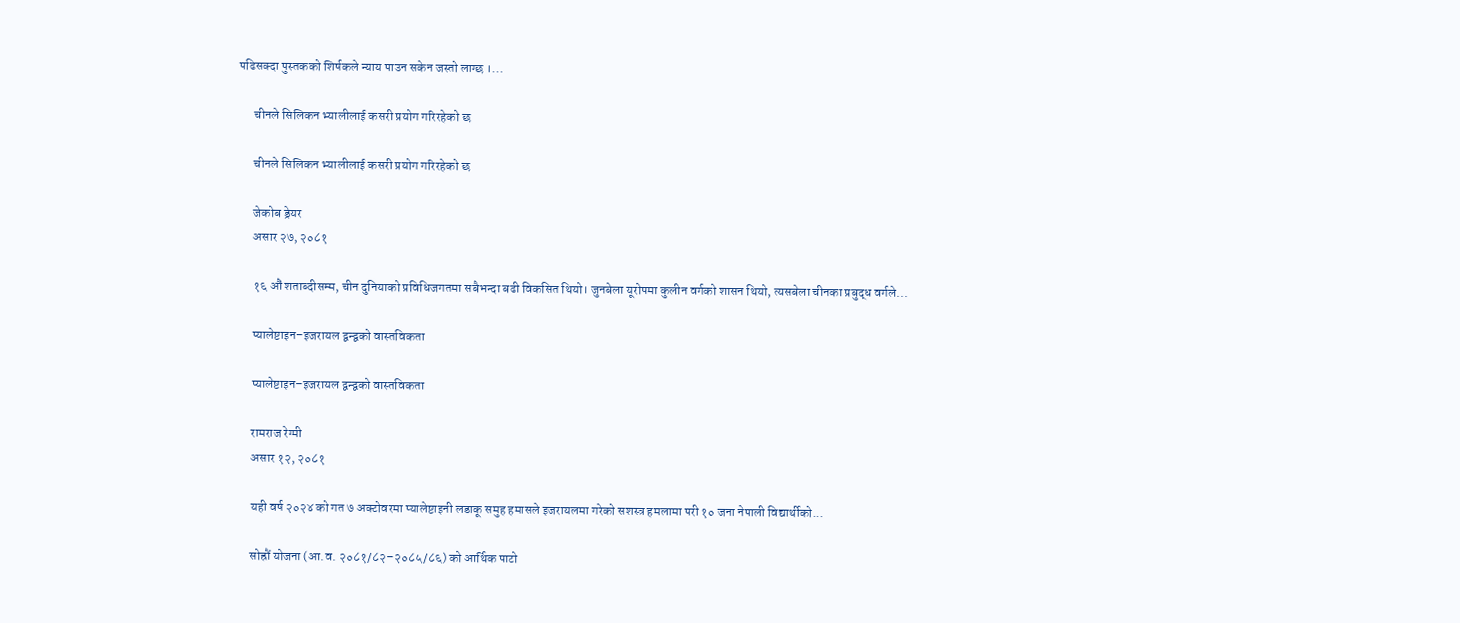पढिसक्दा पुस्तकको शिर्षकले न्याय पाउन सकेन जस्तो लाग्छ ।...

      चीनले सिलिकन भ्यालीलाई कसरी प्रयोग गरिरहेको छ

      चीनले सिलिकन भ्यालीलाई कसरी प्रयोग गरिरहेको छ

      जेकोब ड्रेयर
      असार २७, २०८१

      १६ औं शताब्दीसम्म, चीन दुनियाको प्रविधिजगतमा सबैभन्दा बढी विकसित थियो। जुनबेला यूरोपमा कुलीन वर्गको शासन थियो, त्यसबेला चीनका प्रबुद्ध वर्गले...

      प्यालेष्टाइन–इजरायल द्वन्द्वको वास्तविकता

      प्यालेष्टाइन–इजरायल द्वन्द्वको वास्तविकता

      रामराज रेग्मी
      असार १२, २०८१

      यही वर्ष २०२४ को गत ७ अक्टोवरमा प्यालेष्टाइनी लडाकू समुह हमासले इजरायलमा गरेको सशस्त्र हमलामा परी १० जना नेपाली विद्यार्थीको...

      सोह्रौं योजना (आ.व. २०८१/८२–२०८५/८६) को आर्थिक पाटो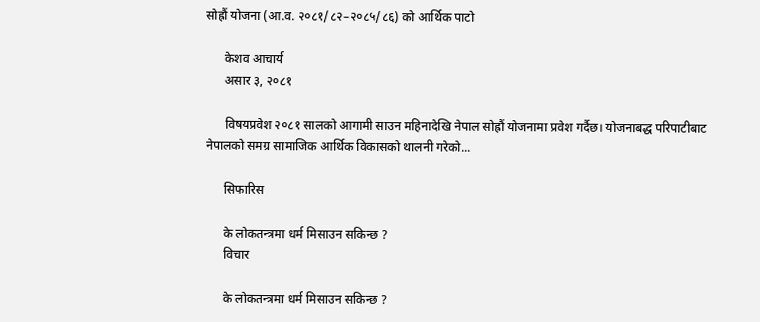सोह्रौं योजना (आ.व. २०८१/८२–२०८५/८६) को आर्थिक पाटो

      केशव आचार्य
      असार ३, २०८१

      विषयप्रवेश २०८१ सालको आगामी साउन महिनादेखि नेपाल सोह्रौं योजनामा प्रवेश गर्दैछ। योजनाबद्ध परिपाटीबाट नेपालको समग्र सामाजिक आर्थिक विकासको थालनी गरेको...

      सिफारिस

      के लोकतन्त्रमा धर्म मिसाउन सकिन्छ ?
      विचार

      के लोकतन्त्रमा धर्म मिसाउन सकिन्छ ?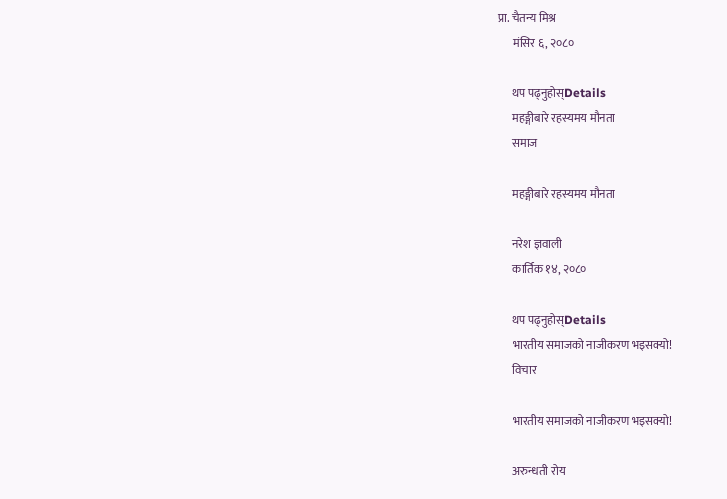प्रा. चैतन्य मिश्र
      मंसिर ६, २०८०

      थप पढ्नुहोस्Details
      महङ्गीबारे रहस्यमय मौनता
      समाज

      महङ्गीबारे रहस्यमय मौनता

      नरेश ज्ञवाली
      कार्तिक १४, २०८०

      थप पढ्नुहोस्Details
      भारतीय समाजको नाजीकरण भइसक्यो!
      विचार

      भारतीय समाजको नाजीकरण भइसक्यो!

      अरुन्धती रोय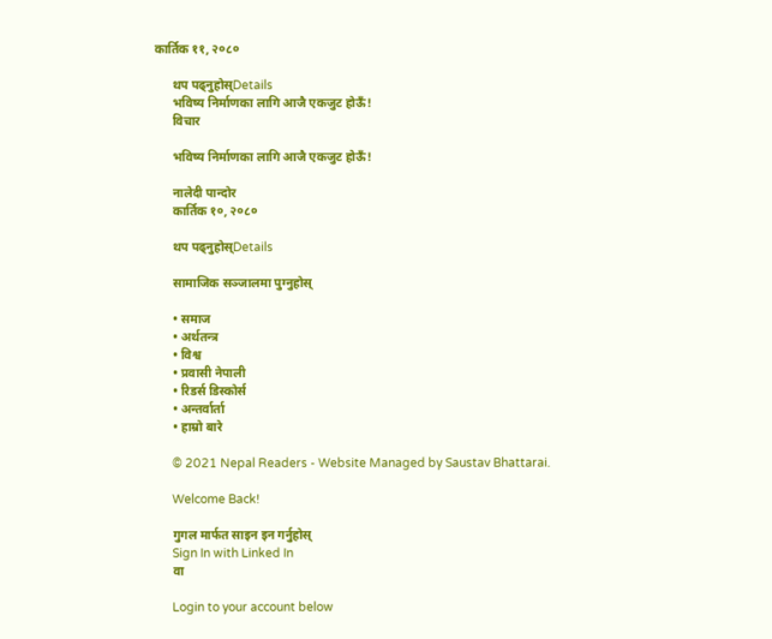कार्तिक ११, २०८०

      थप पढ्नुहोस्Details
      भविष्य निर्माणका लागि आजै एकजुट होऊँ!
      विचार

      भविष्य निर्माणका लागि आजै एकजुट होऊँ!

      नालेदी पान्दोर
      कार्तिक १०, २०८०

      थप पढ्नुहोस्Details

      सामाजिक सञ्जालमा पुग्नुहोस्

      • समाज
      • अर्थतन्त्र
      • विश्व
      • प्रवासी नेपाली
      • रिडर्स डिस्कोर्स
      • अन्तर्वार्ता
      • हाम्रो बारे

      © 2021 Nepal Readers - Website Managed by Saustav Bhattarai.

      Welcome Back!

      गुगल मार्फत साइन इन गर्नुहोस्
      Sign In with Linked In
      वा

      Login to your account below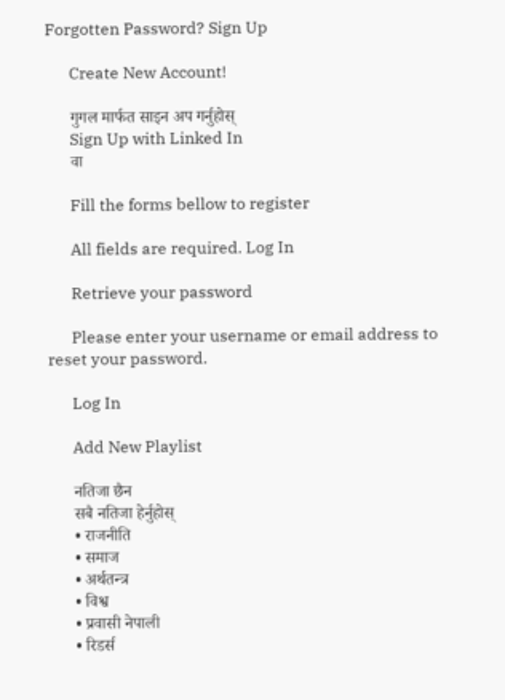Forgotten Password? Sign Up

      Create New Account!

      गुगल मार्फत साइन अप गर्नुहोस्
      Sign Up with Linked In
      वा

      Fill the forms bellow to register

      All fields are required. Log In

      Retrieve your password

      Please enter your username or email address to reset your password.

      Log In

      Add New Playlist

      नतिजा छैन
      सबै नतिजा हेर्नुहोस्
      • राजनीति
      • समाज
      • अर्थतन्त्र
      • विश्व
      • प्रवासी नेपाली
      • रिडर्स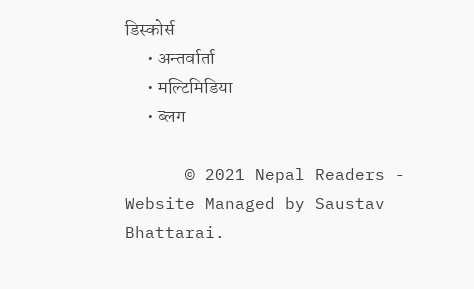डिस्कोर्स
      • अन्तर्वार्ता
      • मल्टिमिडिया
      • ब्लग

      © 2021 Nepal Readers - Website Managed by Saustav Bhattarai.